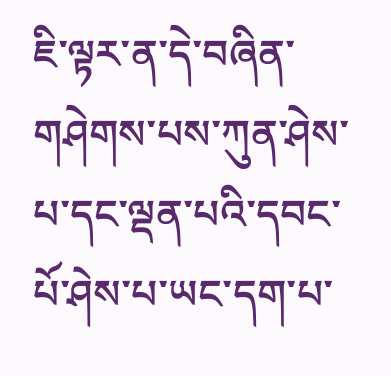ཇི་ལྟར་ན་དེ་བཞིན་གཤེགས་པས་ཀུན་ཤེས་པ་དང་ལྡན་པའི་དབང་པོ་ཤེས་པ་ཡང་དག་པ་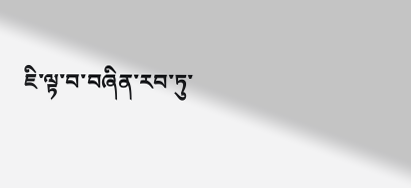ཇི་ལྟ་བ་བཞིན་རབ་ཏུ་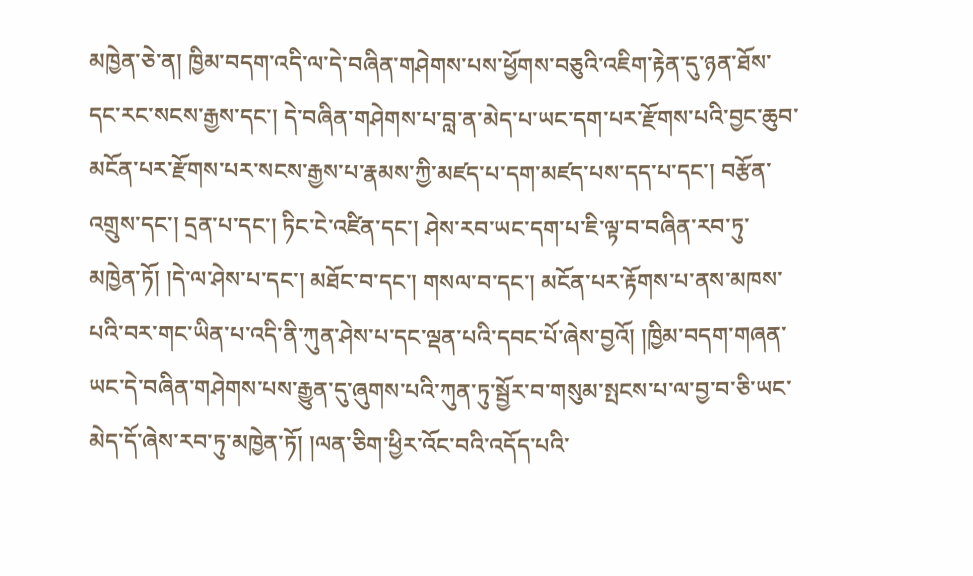མཁྱེན་ཅེ་ན། ཁྱིམ་བདག་འདི་ལ་དེ་བཞིན་གཤེགས་པས་ཕྱོགས་བཅུའི་འཇིག་རྟེན་དུ་ཉན་ཐོས་དང་རང་སངས་རྒྱས་དང་། དེ་བཞིན་གཤེགས་པ་བླ་ན་མེད་པ་ཡང་དག་པར་རྫོགས་པའི་བྱང་ཆུབ་མངོན་པར་རྫོགས་པར་སངས་རྒྱས་པ་རྣམས་ཀྱི་མཛད་པ་དག་མཛད་པས་དད་པ་དང་། བརྩོན་འགྲུས་དང་། དྲན་པ་དང་། ཏིང་ངེ་འཛིན་དང་། ཤེས་རབ་ཡང་དག་པ་ཇི་ལྟ་བ་བཞིན་རབ་ཏུ་མཁྱེན་ཏོ། །དེ་ལ་ཤེས་པ་དང་། མཐོང་བ་དང་། གསལ་བ་དང་། མངོན་པར་རྟོགས་པ་ནས་མཁས་པའི་བར་གང་ཡིན་པ་འདི་ནི་ཀུན་ཤེས་པ་དང་ལྡན་པའི་དབང་པོ་ཞེས་བྱའོ། །ཁྱིམ་བདག་གཞན་ཡང་དེ་བཞིན་གཤེགས་པས་རྒྱུན་དུ་ཞུགས་པའི་ཀུན་ཏུ་སྦྱོར་བ་གསུམ་སྤངས་པ་ལ་བྱ་བ་ཅི་ཡང་མེད་དོ་ཞེས་རབ་ཏུ་མཁྱེན་ཏོ། །ལན་ཅིག་ཕྱིར་འོང་བའི་འདོད་པའི་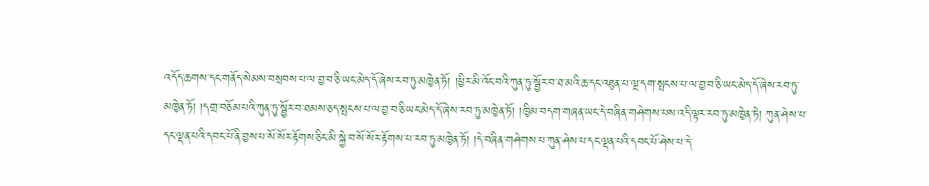འདོད་ཆགས་དང་གནོད་སེམས་བསྲབས་པ་ལ་བྱ་བ་ཅི་ཡང་མེད་དོ་ཞེས་རབ་ཏུ་མཁྱེན་ཏོ། །ཕྱིར་མི་འོང་བའི་ཀུན་ཏུ་སྦྱོར་བ་ཐ་མའི་ཆ་དང་འཐུན་པ་ལྔ་དག་སྤངས་པ་ལ་བྱ་བ་ཅི་ཡང་མེད་དོ་ཞེས་རབ་ཏུ་མཁྱེན་ཏོ། །དགྲ་བཅོམ་པའི་ཀུན་ཏུ་སྦྱོར་བ་ཐམས་ཅད་སྤངས་པ་ལ་བྱ་བ་ཅི་ཡང་མེད་དོ་ཞེས་རབ་ཏུ་མཁྱེན་ཏོ། །ཁྱིམ་བདག་གཞན་ཡང་དེ་བཞིན་གཤེགས་པས་འདི་ལྟར་རབ་ཏུ་མཁྱེན་ཏེ། ཀུན་ཤེས་པ་དང་ལྡན་པའི་དབང་པོ་ནི་བྱས་པ་སོ་སོར་རྟོགས་ཅིང་མི་སྐྱེ་བ་སོ་སོར་རྟོགས་པ་རབ་ཏུ་མཁྱེན་ཏོ། །དེ་བཞིན་གཤེགས་པ་ཀུན་ཤེས་པ་དང་ལྡན་པའི་དབང་པོ་ཤེས་པ་དེ་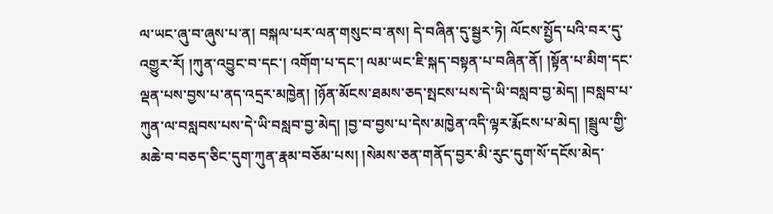ལ་ཡང་ཞུ་བ་ཞུས་པ་ན། བསྐལ་པར་ལན་གསུང་བ་ནས། དེ་བཞིན་དུ་སྦྱར་ཏེ། ལོངས་སྤྱོད་པའི་བར་དུ་འགྱུར་རོ། །ཀུན་འབྱུང་བ་དང་། འགོག་པ་དང་། ལམ་ཡང་ཇི་སྐད་བསྟན་པ་བཞིན་ནོ། །སྟོན་པ་མིག་དང་ལྡན་པས་བྱས་པ་ནད་འདྲར་མཁྱེན། །ཉོན་མོངས་ཐམས་ཅད་སྤངས་པས་དེ་ཡི་བསླབ་བྱ་མེད། །བསླབ་པ་ཀུན་ལ་བསླབས་པས་དེ་ཡི་བསླབ་བྱ་མེད། །བྱ་བ་བྱས་པ་དེས་མཁྱེན་འདི་ལྟར་རྨོངས་པ་མེད། །སྦྲུལ་གྱི་མཆེ་བ་བཅད་ཅིང་དུག་ཀུན་རྣམ་བཅོམ་པས། །སེམས་ཅན་གནོད་བྱར་མི་རུང་དུག་སོ་དངོས་མེད་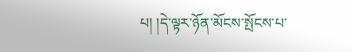པ། །དེ་ལྟར་ཉོན་མོངས་སྤོངས་པ་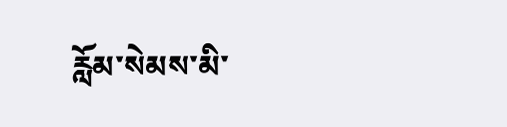རློམ་སེམས་མི་